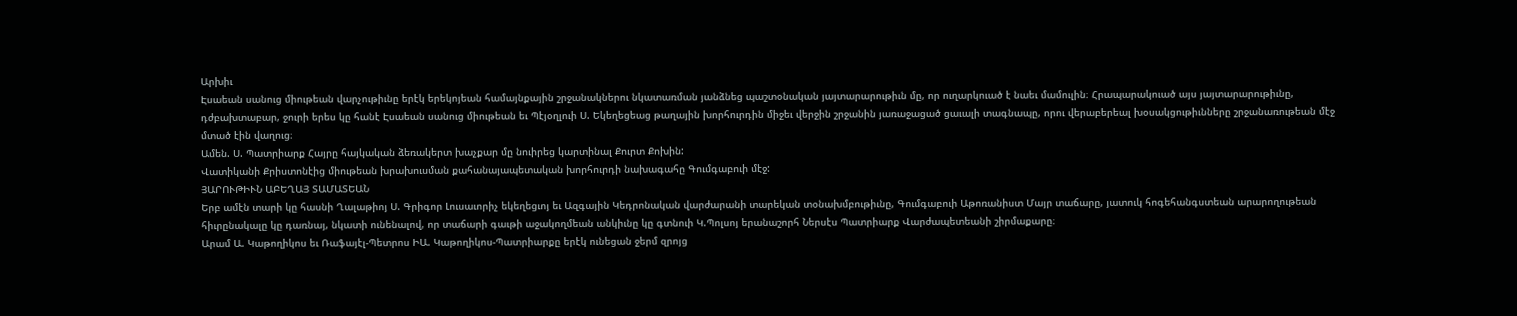Արխիւ
Էսաեան սանուց միութեան վարչութիւնը երէկ երեկոյեան համայնքային շրջանակներու նկատառման յանձնեց պաշտօնական յայտարարութիւն մը, որ ուղարկուած է նաեւ մամուլին։ Հրապարակուած այս յայտարարութիւնը, դժբախտաբար, ջուրի երես կը հանէ Էսաեան սանուց միութեան եւ Պէյօղլուի Ս. Եկեղեցեաց թաղային խորհուրդին միջեւ վերջին շրջանին յառաջացած ցաւալի տագնապը, որու վերաբերեալ խօսակցութիւնները շրջանառութեան մէջ մտած էին վաղուց։
Ամեն. Ս. Պատրիարք Հայրը հայկական ձեռակերտ խաչքար մը նուիրեց կարտինալ Քուրտ Քոխին:
Վատիկանի Քրիստոնէից միութեան խրախուսման քահանայապետական խորհուրդի նախագահը Գումգաբուի մէջ:
ՅԱՐՈՒԹԻՒՆ ԱԲԵՂԱՅ ՏԱՄԱՏԵԱՆ
Երբ ամէն տարի կը հասնի Ղալաթիոյ Ս. Գրիգոր Լուսաւորիչ եկեղեցւոյ եւ Ազգային Կեդրոնական վարժարանի տարեկան տօնախմբութիւնը, Գումգաբուի Աթոռանիստ Մայր տաճարը, յատուկ հոգեհանգստեան արարողութեան հիւրընակալը կը դառնայ, նկատի ունենալով, որ տաճարի գաւթի աջակողմեան անկիւնը կը գտնուի Կ.Պոլսոյ երանաշորհ Ներսէս Պատրիարք Վարժապետեանի շիրմաքարը։
Արամ Ա. Կաթողիկոս եւ Ռաֆայէլ-Պետրոս ԻԱ. Կաթողիկոս-Պատրիարքը երէկ ունեցան ջերմ զրոյց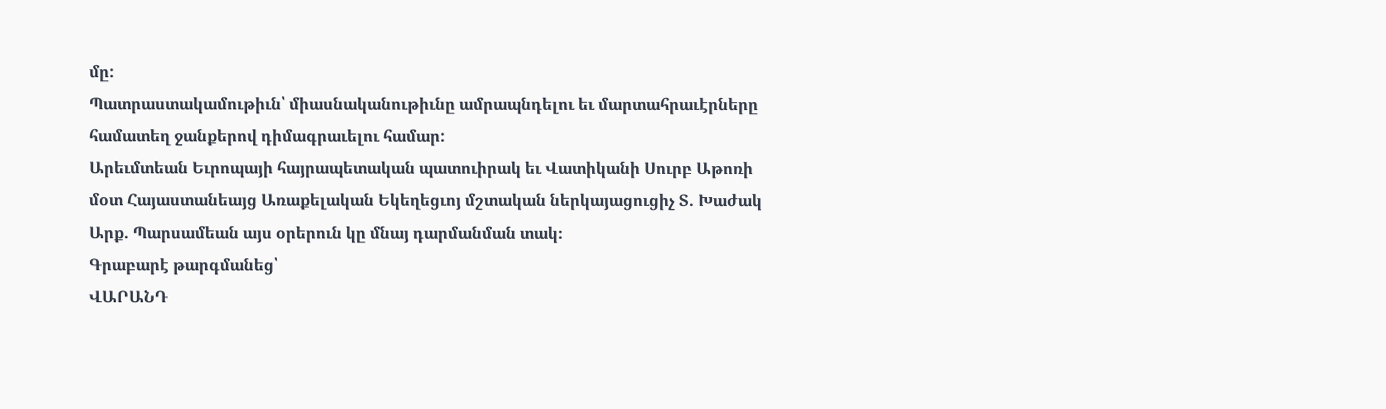մը:
Պատրաստակամութիւն՝ միասնականութիւնը ամրապնդելու եւ մարտահրաւէրները համատեղ ջանքերով դիմագրաւելու համար:
Արեւմտեան Եւրոպայի հայրապետական պատուիրակ եւ Վատիկանի Սուրբ Աթոռի մօտ Հայաստանեայց Առաքելական Եկեղեցւոյ մշտական ներկայացուցիչ Տ. Խաժակ Արք. Պարսամեան այս օրերուն կը մնայ դարմանման տակ։
Գրաբարէ թարգմանեց՝
ՎԱՐԱՆԴ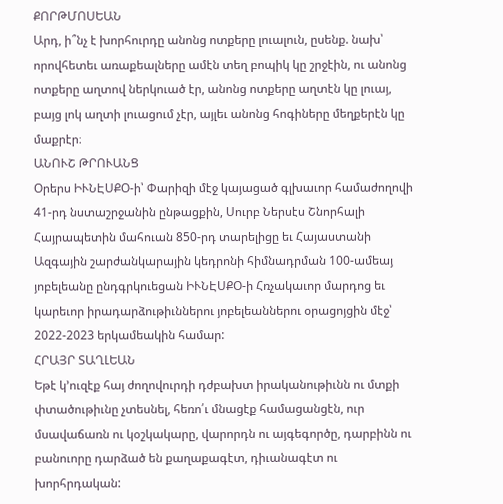ՔՈՐԹՄՈՍԵԱՆ
Արդ, ի՞նչ է խորհուրդը անոնց ոտքերը լուալուն, ըսենք. նախ՝ որովհետեւ առաքեալները ամէն տեղ բոպիկ կը շրջէին, ու անոնց ոտքերը աղտով ներկուած էր, անոնց ոտքերը աղտէն կը լուայ, բայց լոկ աղտի լուացում չէր, այլեւ անոնց հոգիները մեղքերէն կը մաքրէր։
ԱՆՈՒՇ ԹՐՈՒԱՆՑ
Օրերս ԻՒՆԷՍՔՕ-ի՝ Փարիզի մէջ կայացած գլխաւոր համաժողովի 41-րդ նստաշրջանին ընթացքին, Սուրբ Ներսէս Շնորհալի Հայրապետին մահուան 850-րդ տարելիցը եւ Հայաստանի Ազգային շարժանկարային կեդրոնի հիմնադրման 100-ամեայ յոբելեանը ընդգրկուեցան ԻՒՆԷՍՔՕ-ի Հռչակաւոր մարդոց եւ կարեւոր իրադարձութիւններու յոբելեաններու օրացոյցին մէջ՝ 2022-2023 երկամեակին համար:
ՀՐԱՅՐ ՏԱՂԼԵԱՆ
Եթէ կ՚ուզէք հայ ժողովուրդի դժբախտ իրականութիւնն ու մտքի փտածութիւնը չտեսնել, հեռո՛ւ մնացէք համացանցէն, ուր մսավաճառն ու կօշկակարը, վարորդն ու այգեգործը, դարբինն ու բանուորը դարձած են քաղաքագէտ, դիւանագէտ ու խորհրդական: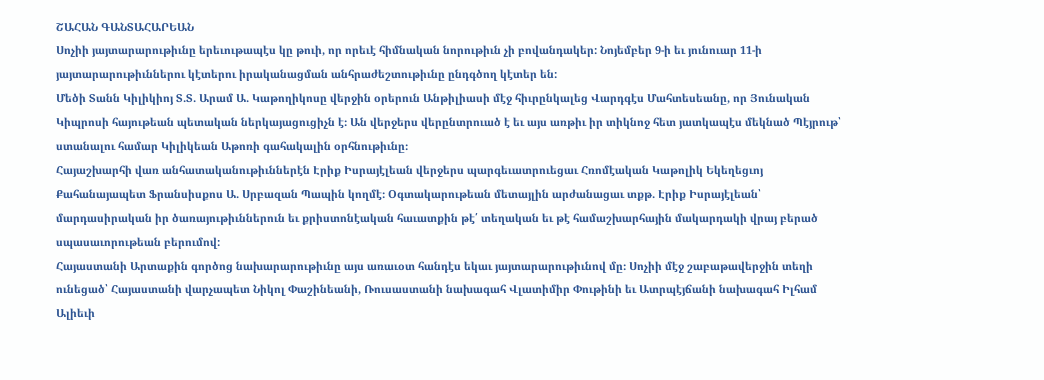ՇԱՀԱՆ ԳԱՆՏԱՀԱՐԵԱՆ
Սոչիի յայտարարութիւնը երեւութապէս կը թուի, որ որեւէ հիմնական նորութիւն չի բովանդակեր: Նոյեմբեր 9-ի եւ յունուար 11-ի յայտարարութիւններու կէտերու իրականացման անհրաժեշտութիւնը ընդգծող կէտեր են:
Մեծի Տանն Կիլիկիոյ Տ.Տ. Արամ Ա. Կաթողիկոսը վերջին օրերուն Անթիլիասի մէջ հիւրընկալեց Վարդգէս Մահտեսեանը, որ Յունական Կիպրոսի հայութեան պետական ներկայացուցիչն է։ Ան վերջերս վերընտրուած է եւ այս առթիւ իր տիկնոջ հետ յատկապէս մեկնած Պէյրութ՝ ստանալու համար Կիլիկեան Աթոռի գահակալին օրհնութիւնը։
Հայաշխարհի վառ անհատականութիւններէն Էրիք Իսրայէլեան վերջերս պարգեւատրուեցաւ Հռոմէական Կաթոլիկ Եկեղեցւոյ Քահանայապետ Ֆրանսիսքոս Ա. Սրբազան Պապին կողմէ։ Օգտակարութեան մետայլին արժանացաւ տքթ. Էրիք Իսրայէլեան՝ մարդասիրական իր ծառայութիւններուն եւ քրիստոնէական հաւատքին թէ՛ տեղական եւ թէ համաշխարհային մակարդակի վրայ բերած սպասաւորութեան բերումով:
Հայաստանի Արտաքին գործոց նախարարութիւնը այս առաւօտ հանդէս եկաւ յայտարարութիւնով մը։ Սոչիի մէջ շաբաթավերջին տեղի ունեցած՝ Հայաստանի վարչապետ Նիկոլ Փաշինեանի, Ռուսաստանի նախագահ Վլատիմիր Փութինի եւ Ատրպէյճանի նախագահ Իլհամ Ալիեւի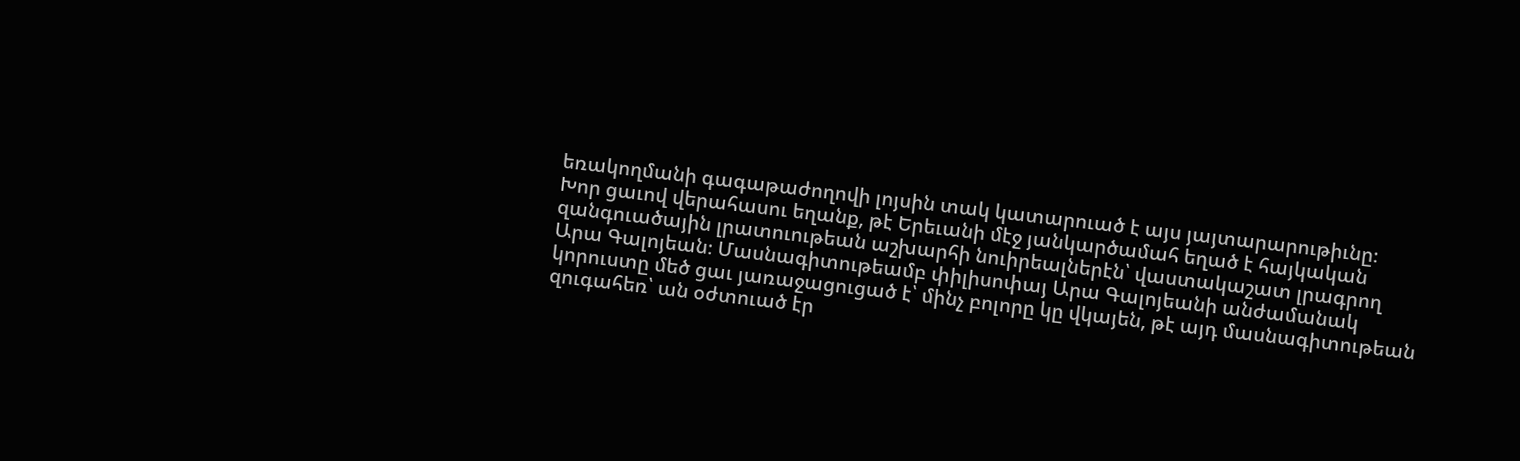եռակողմանի գագաթաժողովի լոյսին տակ կատարուած է այս յայտարարութիւնը։
Խոր ցաւով վերահասու եղանք, թէ Երեւանի մէջ յանկարծամահ եղած է հայկական զանգուածային լրատուութեան աշխարհի նուիրեալներէն՝ վաստակաշատ լրագրող Արա Գալոյեան։ Մասնագիտութեամբ փիլիսոփայ Արա Գալոյեանի անժամանակ կորուստը մեծ ցաւ յառաջացուցած է՝ մինչ բոլորը կը վկայեն, թէ այդ մասնագիտութեան զուգահեռ՝ ան օժտուած էր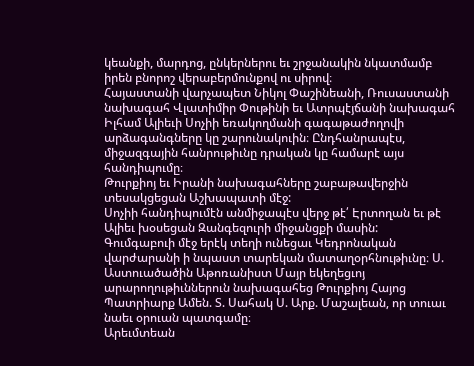կեանքի, մարդոց, ընկերներու եւ շրջանակին նկատմամբ իրեն բնորոշ վերաբերմունքով ու սիրով։
Հայաստանի վարչապետ Նիկոլ Փաշինեանի, Ռուսաստանի նախագահ Վլատիմիր Փութինի եւ Ատրպէյճանի նախագահ Իլհամ Ալիեւի Սոչիի եռակողմանի գագաթաժողովի արձագանգները կը շարունակուին։ Ընդհանրապէս, միջազգային հանրութիւնը դրական կը համարէ այս հանդիպումը։
Թուրքիոյ եւ Իրանի նախագահները շաբաթավերջին տեսակցեցան Աշխապատի մէջ:
Սոչիի հանդիպումէն անմիջապէս վերջ թէ՛ Էրտողան եւ թէ Ալիեւ խօսեցան Զանգեզուրի միջանցքի մասին:
Գումգաբուի մէջ երէկ տեղի ունեցաւ Կեդրոնական վարժարանի ի նպաստ տարեկան մատաղօրհնութիւնը։ Ս. Աստուածածին Աթոռանիստ Մայր եկեղեցւոյ արարողութիւններուն նախագահեց Թուրքիոյ Հայոց Պատրիարք Ամեն. Տ. Սահակ Ս. Արք. Մաշալեան, որ տուաւ նաեւ օրուան պատգամը։
Արեւմտեան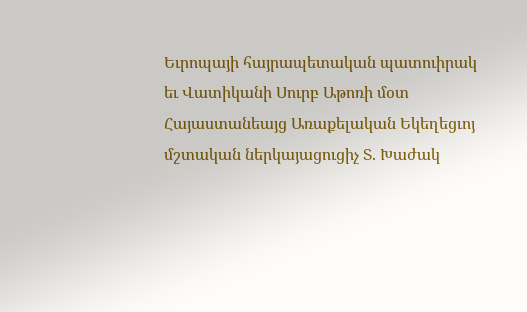Եւրոպայի հայրապետական պատուիրակ եւ Վատիկանի Սուրբ Աթոռի մօտ Հայաստանեայց Առաքելական Եկեղեցւոյ մշտական ներկայացուցիչ Տ. Խաժակ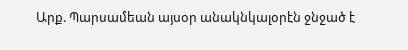Արք. Պարսամեան այսօր անակնկալօրէն ջնջած է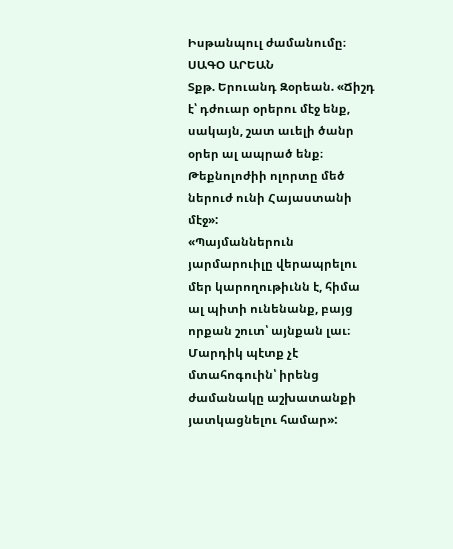Իսթանպուլ ժամանումը։
ՍԱԳՕ ԱՐԵԱՆ
Տքթ. Երուանդ Զօրեան. «Ճիշդ է՝ դժուար օրերու մէջ ենք, սակայն, շատ աւելի ծանր օրեր ալ ապրած ենք։ Թեքնոլոժիի ոլորտը մեծ ներուժ ունի Հայաստանի մէջ»:
«Պայմաններուն յարմարուիլը վերապրելու մեր կարողութիւնն է, հիմա ալ պիտի ունենանք, բայց որքան շուտ՝ այնքան լաւ։ Մարդիկ պէտք չէ մտահոգուին՝ իրենց ժամանակը աշխատանքի յատկացնելու համար»: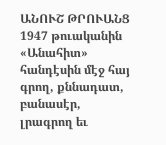ԱՆՈՒՇ ԹՐՈՒԱՆՑ
1947 թուականին «Անահիտ» հանդէսին մէջ հայ գրող, քննադատ, բանասէր, լրագրող եւ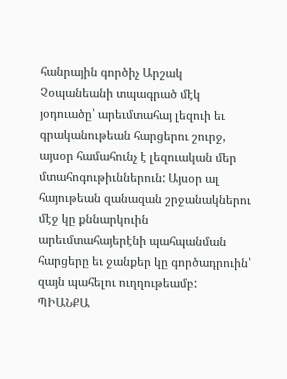հանրային գործիչ Արշակ Չօպանեանի տպագրած մէկ յօդուածը՝ արեւմտահայ լեզուի եւ գրականութեան հարցերու շուրջ, այսօր համահունչ է լեզուական մեր մտահոգութիւններուն: Այսօր ալ հայութեան զանազան շրջանակներու մէջ կը քննարկուին արեւմտահայերէնի պահպանման հարցերը եւ ջանքեր կը գործադրուին՝ զայն պահելու ուղղութեամբ:
ՊԻԱՆՔԱ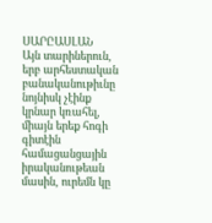ՍԱՐԸԱՍԼԱՆ
Այն տարիներուն, երբ արհեստական բանականութիւնը նոյնիսկ չէինք կրնար կռահել, միայն երեք հոգի գիտէին համացանցային իրականութեան մասին, ուրեմն կը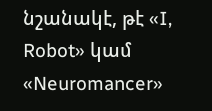նշանակէ, թէ «I, Robot» կամ «Neuromancer»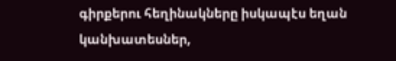գիրքերու հեղինակները իսկապէս եղան կանխատեսներ,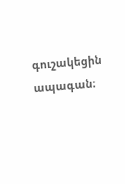գուշակեցին ապագան։